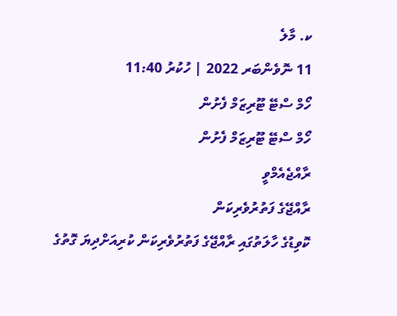ކ. މާލެ
11 ނޮވެންބަރ 2022 | ހުކުރު 11:40
ހޯމް ސްޓޭ ޓޫރިޒަމް ފެށުން
ހޯމް ސްޓޭ ޓޫރިޒަމް ފެށުން
ރާއްޖެއެމްވީ
ރާއްޖޭގެ ފަތުރުވެރިކަން
ކޮވިޑުގެ ހާލަތުގައި ރާއްޖޭގެ ފަތުރުވެރިކަން ކުރިއަށްދިޔަ ގޮތުގެ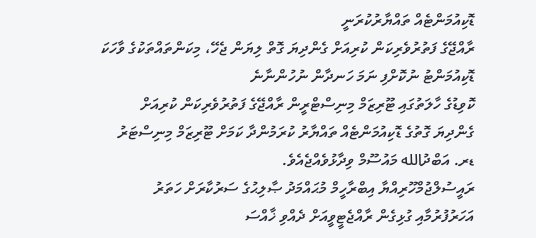ޑޮކިއުމަންޓެއް ތައްޔާރުކުރަނީ
ރާއްޖޭގެ ފަތުރުވެރިކަން ކުރިއަށް ގެންދިޔަ ގޮތް ލިޔަން ޖެހޭ، މިކަންތައްތަކުގެ ވާހަކަ ޑޮކިއުމަންޓު ނުކޮށްފި ނަމަ ހަނދާން ނުހުންނާނެ
ކޮވިޑުގެ ހާލަތުގައި ޓޫރިޒަމް މިނިސްޓްރީން ރާއްޖޭގެ ފަތުރުވެރިކަން ކުރިއަށް ގެންދިޔަ ގޮތުގެ ޑޮކިއުމަންޓެއް ތައްޔާރު ކުރަމުންދާ ކަމަށް ޓޫރިޒަމް މިނިސްޓަރު ޑރ. އަބްދުالله މައުސޫމް ވިދާޅުވެއްޖެއެވެ.
ރައީސުލްޖުމްހޫރިއްޔާ އިބްރާހީމް މުޙައްމަދު ޞާލިޙުގެ ސަރުކާރަށް ހަތަރު އަހަރުފުރުމާއި ގުޅިގެން ރާއްޖެޓީވީއަށް ދެއްވި ޚާއްސަ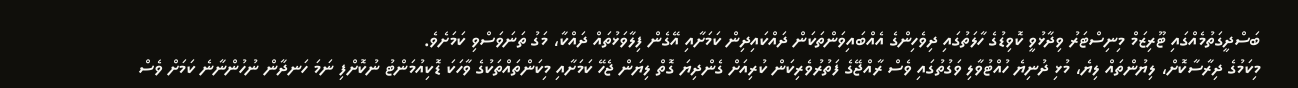ބަސްދީގަތުމެއްގައި ޓޫރިޒަމް މިނިސްޓަރު ވިދާޅުވީ ކޮވިޑުގެ ހާލަތުގައި ދިވެހިންގެ އެއްބައިވަންތަކަން ދައްކައިދިން ކަމަށާއި އޭގެން ފިލާވަޅުތައް ދައްކާ، މަގު ތަނަވަސްވި ކަމަށެވެ.
މިކަމުގެ ދިރާސާކޮށް، ލިޔުންތައް ލިޔެ، މުޅި ދުނިޔެ ހުއްޓުވާލި ވަގުތުގައި ވެސް ރާއްޖޭގެ ފަތުރުވެރިކަން ކުރިއަށް ގެންދިޔަ ގޮތް ލިޔަން ޖެހޭ ކަމަށާއި މިކަންތައްތަކުގެ ވާހަކަ ޑޮކިއުމަންޓު ނުކޮށްފި ނަމަ ހަނދާން ނުހުންނާނެ ކަމަށް ވެސް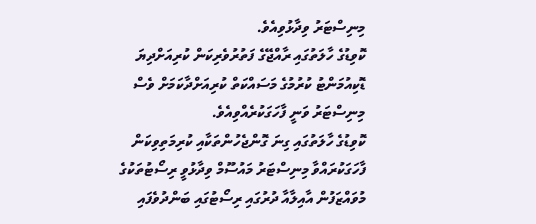މިނިސްޓަރު ވިދާޅުވިއެވެ.
ކޮވިޑުގެ ހާލަތުގައި ރާއްޖޭގެ ފަތުރުވެރިކަން ކުރިއަށްދިޔަ ޑޮކިއުމަންޓު ކުރުމުގެ މަސައްކަތް ކުރިއަށްދާކަމަށް ވެސް މިނިސްޓަރު ވަނީ ފާހަގަކުރެއްވިއެވެ.
ކޮވިޑުގެ ހާލަތުގައި ގިނަ ގޮންޖެހުންތަކާއި ކުރިމަތިވިކަން ފާހަގަކުރައްވާ މިނިސްޓަރު މައުސޫމް ވިދާޅުވީ ރިސޯޓުތަކުގެ މުވައްޒަފުން އާއިލާއާ ދުރުގައި ރިސޯޓުގައި ބަންދުވެފައި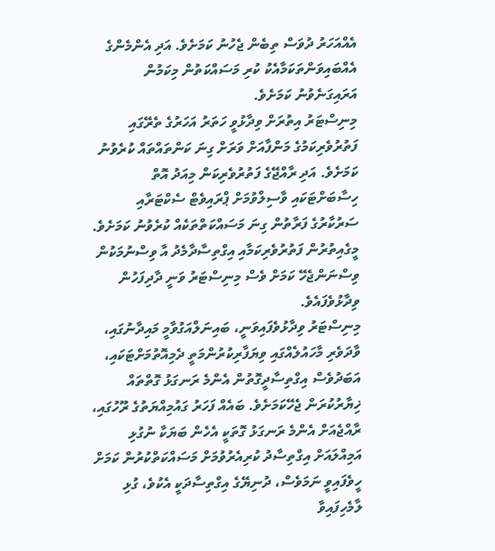އެއްއަހަރު ދުވަސް ތިބެން ޖެހުނު ކަމަށެވެ. އަދި އެންމެންގެ އެއްބައިވަންތަކަމާއެކު ކުރި މަސައްކަތުން މިކަމުން އަރައިގަނެވުނު ކަމަށެވެ.
މިނިސްޓަރު އިތުރަށް ވިދާޅުވީ ހަތަރު އަހަރުގެ ތެރޭގައި ފަތުރުވެރިކަމުގެ މަންފާއަށް ވަރަށް ގިނަ ކަންތައްތައް ކުރެވުނު ކަމަށެވެ. އަދި ރާއްޖޭގެ ފަތުރުވެރިކަން މިއަދު އޮތް ހިސާބަށްޓަކައި ވާސިލްވުމަށް ޕްރައިވެޓް ސެކްޓަރާއި ސަރުކާރުގެ ފަރާތުން ގިނަ މަސައްކަތްތަކެއް ކުރެވުނު ކަމަށެވެ.
މީގެއިތުރުން ފަތުރުވެރިކަމާއި އިގްތިސާދާމެދު އާ ވިސްނުމަކުން ވިސްނަންޖެހޭ ކަމަށް ވެސް މިނިސްޓަރު ވަނީ ދާދިފަހުން ވިދާޅުވެފައެވެ.
މިނިސްޓަރު ވިދާޅުވެފައިވަނީ، ބައިނަލްއަގުވާމީ މައިދާނުގައި، ވާދަވެރި މާހައުލެއްގައި ވިޔަފާރިކުރުންމަތީ ދެމިއޮތުމަށްޓަކައި، އަބަދުވެސް އިގްތިސާދީގޮތުން އެންމެ ރަނގަޅު ގޮތްތައް ޚިޔާރުކުރަން ޖެހޭކަމަށެވެ. ބައެއް ފަހަރު ގައުމިއްޔަތުގެ ރޫހުގައި، ރާއްޖެއަށް އެންމެ ރަނގަޅު ގޮތަކީ އެހެން ބަޔަކާ ނުގުޅި އަމިއްލައަށް އިގްތިސާދު ކުރިއެރުވުމަށް މަސައްކަތްކުރުން ކަމަށް ހީވެފައިވީ ނަމަވެސް، ދުނިޔޭގެ އިގްތިސާދަކީ އެކުވެ، ގުޅި ލާމެހިފައިވާ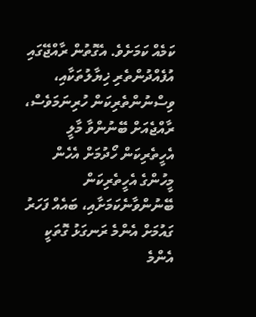ކަމެއް ކަމަށެވެ. އެގޮތުން ރާއްޖޭގައި އުފެއްދުންތެރި ޚިޔާލުތަކާއި، ވިސްނުންތެރިކަން ހުރިނަމަވެސް، ރާއްޖެއަށް ބޭނުންވާ މާލީ އެހީތެރިކަން ހޯދުމަށް އެހެން މީހުންގެ އެހީތެރިކަން ބޭނުންވާނެކަމަށާއި، ބައެއް ފަހަރު ގައުމަށް އެންމެ ރަނގަޅު ގޮތަކީ އެންމެ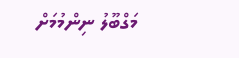މަގްބޫލު ނިންމުމަށް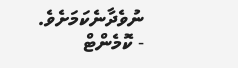ނުވެދާނެކަމަށެވެ.
- ކޮމެންޓް